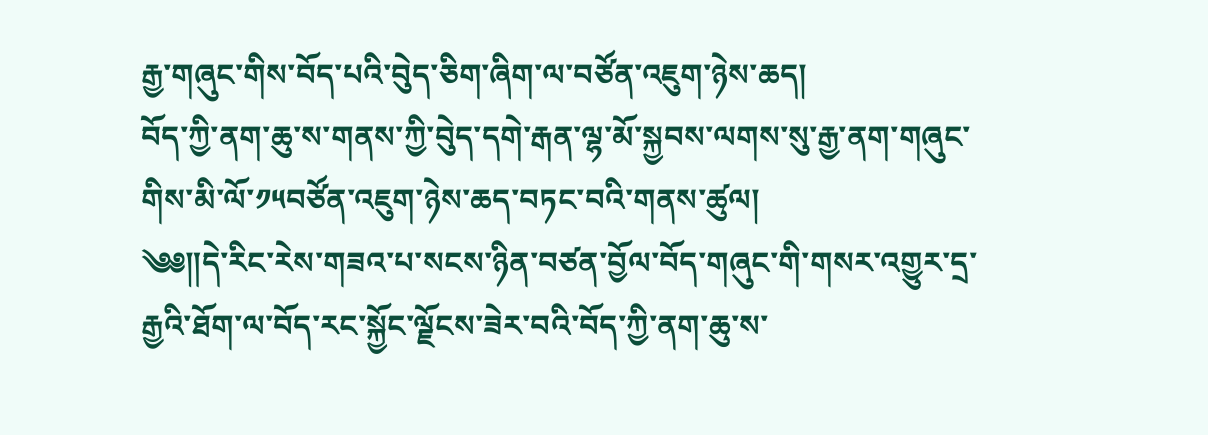རྒྱ་གཞུང་གིས་བོད་པའི་བེུད་ཅིག་ཞིག་ལ་བཙོན་འཇུག་ཉེས་ཆད།
བོད་ཀྱི་ནག་ཆུ་ས་གནས་ཀྱི་བེུད་དགེ་རྒན་ལྷ་མོ་སྐྱབས་ལགས་སུ་རྒྱ་ནག་གཞུང་གིས་མི་ལོ་༡༥བཙོན་འཇུག་ཉེས་ཆད་བཏང་བའི་གནས་ཚུལ།
༄༅༎དེ་རིང་རེས་གཟའ་པ་སངས་ཉིན་བཙན་བྱོལ་བོད་གཞུང་གི་གསར་འགྱུར་དྲ་རྒྱའི་ཐོག་ལ་བོད་རང་སྐྱོང་ལྗོངས་ཟེར་བའི་བོད་ཀྱི་ནག་ཆུ་ས་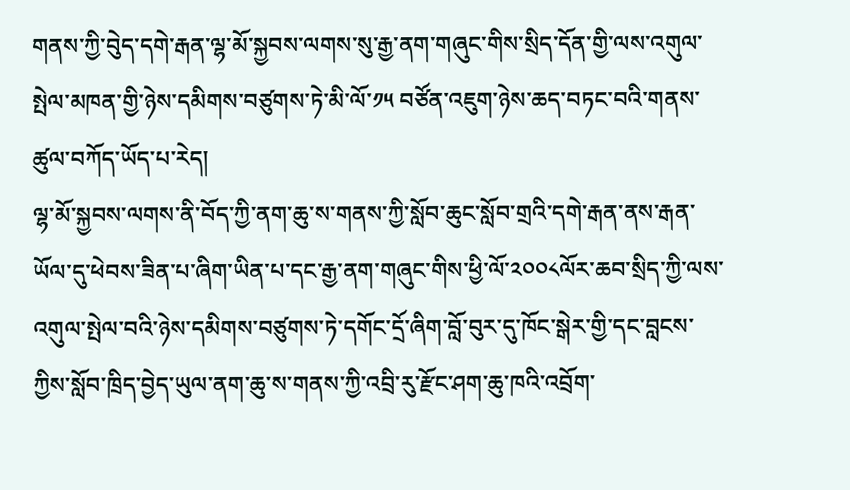གནས་ཀྱི་བེུད་དགེ་རྒན་ལྷ་མོ་སྐྱབས་ལགས་སུ་རྒྱ་ནག་གཞུང་གིས་སྲིད་དོན་གྱི་ལས་འགུལ་སྤེལ་མཁན་གྱི་ཉེས་དམིགས་བཙུགས་ཏེ་མི་ལོ་༡༥ བཙོན་འཇུག་ཉེས་ཆད་བཏང་བའི་གནས་ཚུལ་བཀོད་ཡོད་པ་རེད།
ལྷ་མོ་སྐྱབས་ལགས་ནི་བོད་ཀྱི་ནག་ཆུ་ས་གནས་ཀྱི་སློབ་ཆུང་སློབ་གྲའི་དགེ་རྒན་ནས་རྒན་ཡོལ་དུ་ཕེབས་ཟིན་པ་ཞིག་ཡིན་པ་དང་རྒྱ་ནག་གཞུང་གིས་ཕྱི་ལོ་༢༠༠༨ལོར་ཆབ་སྲིད་ཀྱི་ལས་འགུལ་སྤེལ་བའི་ཉེས་དམིགས་བཙུགས་ཏེ་དགོང་དྲོ་ཞིག་བློ་བུར་དུ་ཁོང་སྒེར་གྱི་དང་བླངས་ཀྱིས་སློབ་ཁྲིད་བྱེད་ཡུལ་ནག་ཆུ་ས་གནས་ཀྱི་འབྲི་རུ་རྫོང་ཤག་ཆུ་ཁའི་འབྲོག་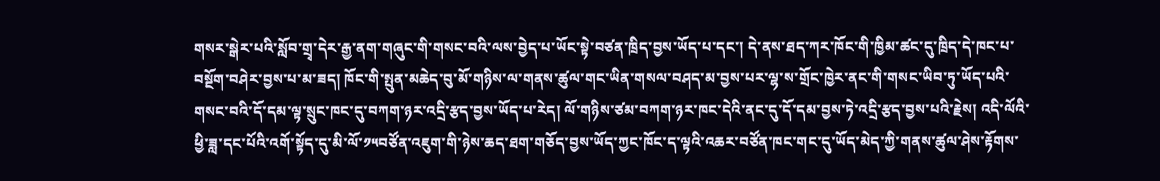གསར་སྒེར་པའི་སློབ་གྲྭ་དེར་རྒྱ་ནག་གཞུང་གི་གསང་བའི་ལས་བྱེད་པ་ཡོང་སྟེ་བཙན་ཁྲིད་བྱས་ཡོད་པ་དང་། དེ་ནས་ཐད་ཀར་ཁོང་གི་ཁྱིམ་ཚང་དུ་ཁྲིད་དེ་ཁང་པ་བསྔོག་བཤེར་བྱས་པ་མ་ཟད། ཁོང་གི་སྤུན་མཆེད་བུ་མོ་གཉིས་ལ་གནས་ཚུལ་གང་ཡིན་གསལ་བཤད་མ་བྱས་པར་ལྷ་ས་གྲོང་ཁྱེར་ནང་གི་གསང་ཡིབ་ཏུ་ཡོད་པའི་གསང་བའི་དོ་དམ་ལྟ་སྲུང་ཁང་དུ་བཀག་ཉར་འདྲི་རྩད་བྱས་ཡོད་པ་རེད། ལོ་གཉིས་ཙམ་བཀག་ཉར་ཁང་དེའི་ནང་དུ་དོ་དམ་བྱས་ཏེ་འདྲི་རྩད་བྱས་པའི་རྗེས། འདི་ལོའི་ཕྱི་ཟླ་དང་པོའི་འགོ་སྟོད་དུ་མི་ལོ་༡༥བཙོན་འཇུག་གི་ཉེས་ཆད་ཐག་གཅོད་བྱས་ཡོད་ཀྱང་ཁོང་ད་ལྟའི་འཆར་བཙོན་ཁང་གང་དུ་ཡོད་མེད་ཀྱི་གནས་ཚུལ་ཤེས་རྟོགས་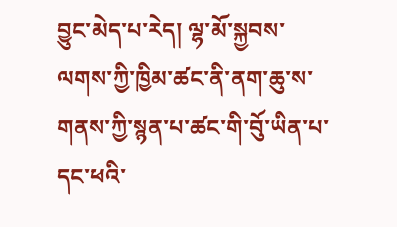བྱུང་མེད་པ་རེད། ལྷ་མོ་སྐྱབས་ལགས་ཀྱི་ཁྱིམ་ཚང་ནི་ནག་ཆུ་ས་གནས་ཀྱི་སྙན་པ་ཚང་གི་བོུ་ཡིན་པ་དང་ཕའི་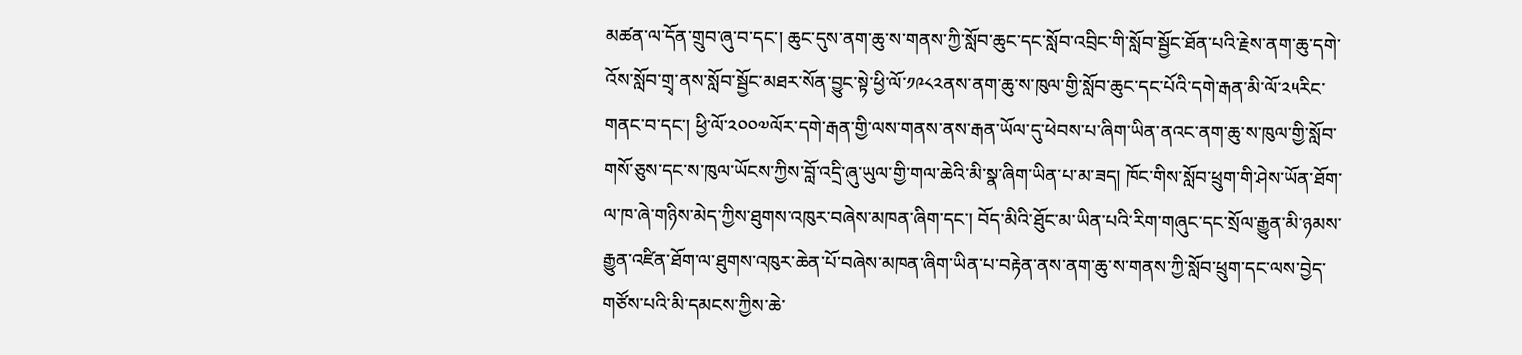མཚན་ལ་དོན་གྲུབ་ཞུ་བ་དང་། ཆུང་དུས་ནག་ཆུ་ས་གནས་ཀྱི་སློབ་ཆུང་དང་སློབ་འབྲིང་གི་སློབ་སྦྱོང་ཐོན་པའི་རྗེས་ནག་ཆུ་དགེ་འོས་སློབ་གྲྭ་ནས་སློབ་སྦྱོང་མཐར་སོན་བྱུང་སྟེ་ཕྱི་ལོ་༡༩༨༢ནས་ནག་ཆུ་ས་ཁུལ་གྱི་སློབ་ཆུང་དང་པོའི་དགེ་རྒན་མི་ལོ་༢༥རིང་གནང་བ་དང་། ཕྱི་ལོ་༢༠༠༧ལོར་དགེ་རྒན་གྱི་ལས་གནས་ནས་རྒན་ཡོལ་དུ་ཕེབས་པ་ཞིག་ཡིན་ནའང་ནག་ཆུ་ས་ཁུལ་གྱི་སློབ་གསོ་ཅུས་དང་ས་ཁུལ་ཡོངས་ཀྱིས་བློ་འདྲི་ཞུ་ཡུལ་གྱི་གལ་ཆེའི་མི་སྣ་ཞིག་ཡིན་པ་མ་ཟད། ཁོང་གིས་སློབ་ཕྲུག་གི་ཤེས་ཡོན་ཐོག་ལ་ཁ་ཞེ་གཉིས་མེད་ཀྱིས་ཐུགས་འཁུར་བཞེས་མཁན་ཞིག་དང་། བོད་མིའི་ཐོུང་མ་ཡིན་པའི་རིག་གཞུང་དང་སྲོལ་རྒྱུན་མི་ཉམས་རྒྱུན་འཛིན་ཐོག་ལ་ཐུགས་འཁུར་ཆེན་པོ་བཞེས་མཁན་ཞིག་ཡིན་པ་བརྟེན་ནས་ནག་ཆུ་ས་གནས་ཀྱི་སློབ་ཕྲུག་དང་ལས་བྱེད་གཙོས་པའི་མི་དམངས་ཀྱིས་ཆེ་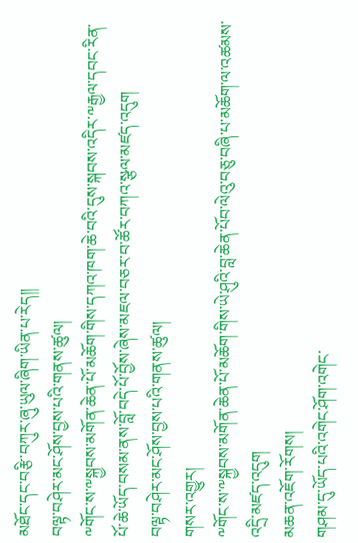མཐོང་དང་བརྩི་བཀུར་ཞུ་ཡུལ་ཞིག་ཡིན་པ་རེད།།
བལྟ་བཤེར་མང་ཤོས་བྱས་པའི་གནས་ཚུལ།
༸གོང་ས་༸སྐྱབས་མགོན་ཆེན་པོ་མཆོག་གིས་དཀའ་ཁག་ཆེ་བའི་དུས་སྐབས་འདིར་༸རྒྱལ་དབང་རིན་པོ་ཆེ་ཡོད་བསམ་ནས་བློ་བདེ་པོ་བྱོས་ཞེས་མཇལ་བཅར་བ་ཚོར་བཀའ་སྩལ་མཛད་འདུག
བལྟ་བཤེར་མང་ཤོས་བྱས་པའི་གནས་ཚུལ།
གསར་འགྱུར།
༸གོང་ས་༸སྐྱབས་མགོན་ཆེན་པོ་མཆོག་གིས་ཡེ་ཤུའི་བླ་ཆེན་པོབ་ལེའུ་བཅུ་བཞི་པ་མཆོག་ལ་འཚམས་འདྲི་མཛད་འདུག
མཆན་འཇོག་རོགས།
གཤམ་དུ་ཡོད་པའི་འགེང་ཤོག་འགེང་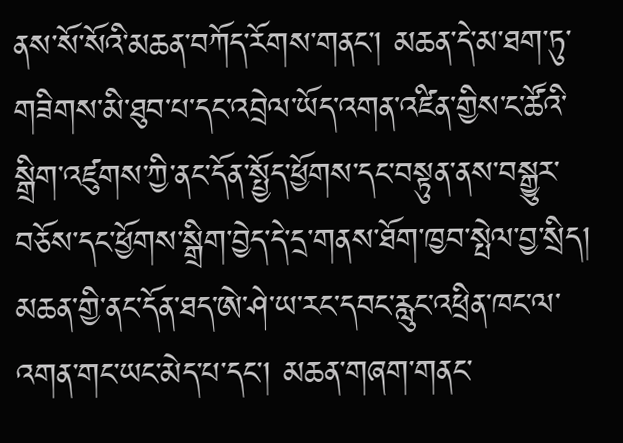ནས་སོ་སོའི་མཆན་བཀོད་རོགས་གནང་། མཆན་དེ་མ་ཐག་ཏུ་གཟིགས་མི་ཐུབ་པ་དང་འབྲེལ་ཡོད་འགན་འཛིན་གྱིས་ང་ཚོའི་སྒྲིག་འཛུགས་ཀྱི་ནང་དོན་སྤྱོད་ཕྱོགས་དང་བསྟུན་ནས་བསྒྱུར་བཅོས་དང་ཕྱོགས་སྒྲིག་བྱེད་དེ་དྲ་གནས་ཐོག་ཁྱབ་སྤེལ་བྱ་སྲིད། མཆན་གྱི་ནང་དོན་ཐད་ཨེ་ཤེ་ཡ་རང་དབང་རླུང་འཕྲིན་ཁང་ལ་འགན་གང་ཡང་མེད་པ་དང་། མཆན་གཞག་གནང་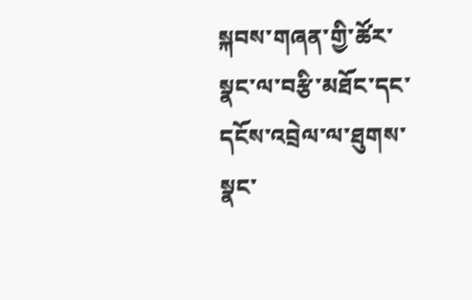སྐབས་གཞན་གྱི་ཚོར་སྣང་ལ་བརྩི་མཐོང་དང་དངོས་འབྲེལ་ལ་ཐུགས་སྣང་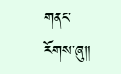གནང་རོགས་ཞུ༎